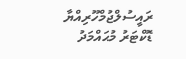ރައީސުލްޖުމްހޫރިއްޔާ ޑޮކްޓަރު މުޙައްމަދު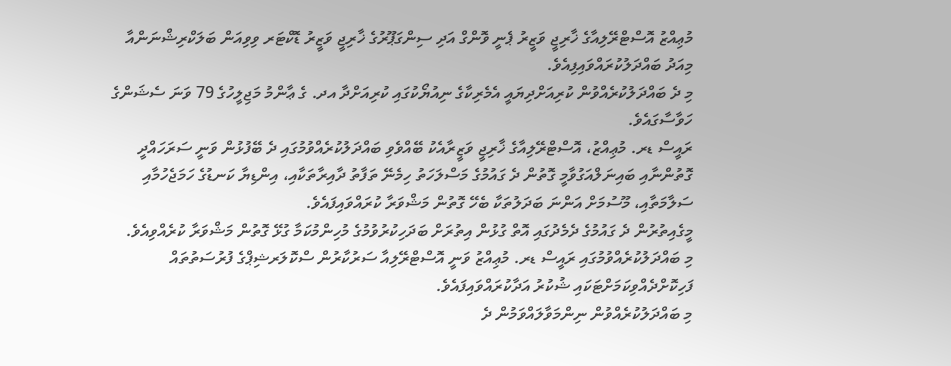މުޢިއްޒު އޮސްޓްރޭލިއާގެ ޚާރިޖީ ވަޒީރު ޕެނީ ވޮންގް އަދި ސިންގަޕޫރުގެ ޚާރިޖީ ވަޒީރު ޑޮކްޓަރ ވިވިއަން ބަލަކްރިޝްނަންއާ މިއަދު ބައްދަލުކުރައްވައިފިއެވެ.
މި ދެ ބައްދަލުކުރެއްވުން ކުރިއަށްދިޔައީ އެމެރިކާގެ ނިއުޔޯކުގައި ކުރިއަށްދާ އދ. ގެ ޢާންމު މަޖިލީހުގެ 79 ވަނަ ސެޝަންގެ ހަވާސާގައެވެ.
ރައީސް ޑރ. މުޢިއްޒު، އޮސްޓްރޭލިއާގެ ޚާރިޖީ ވަޒީރާއެކު ބޭއްވެވި ބައްދަލުކުރެއްވުމުގައި ދެ ބޭފުޅުން ވަނީ ސަރަހައްދީ ގޮތުންނާއި ބައިނަލްއަގުވާމީ ގޮތުން ދެ ގައުމުގެ މަސްލަހަތު ހިމެނޭ ތަފާތު ދާއިރާތަކާއި، އިންޑިޔާ ކަނޑުގެ ހަމަޖެހުމާއި ސަލާމަތާއި، މޫސުމަށް އަންނަ ބަދަލުތަކާ ބެހޭ ގޮތުން މަޝްވަރާ ކުރައްވައިފައެވެ.
މީގެއިތުރުން ދެ ގައުމުގެ ދެމެދުގައި އޮތް ގުޅުން އިތުރަށް ބަދަހިކުރުވުމުގެ މުހިންމުކަމާ ގުޅޭ ގޮތުން މަޝްވަރާ ކުރެއްވިއެވެ.
މި ބައްދަލުކުރެއްވުމުގައި ރައީސް ޑރ. މުޢިއްޒު ވަނީ އޮސްޓްރޭލިއާ ސަރުކާރުން ސްކޮލަރޝިޕްގެ ފުރުސަތުތައް ފަހިކޮށްދެއްވިކަމަށްޓަކައި ޝުކުރު އަދާކުރައްވައިފައެވެ.
މި ބައްދަލުކުރެއްވުން ނިންމަވާލައްވަމުން ދެ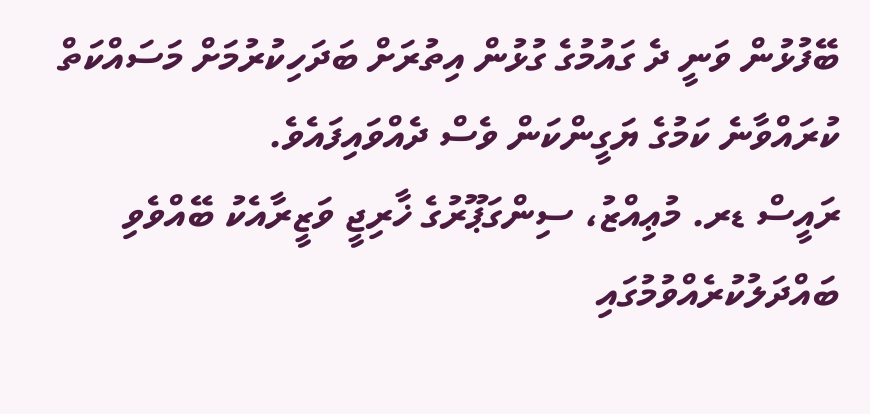ބޭފުޅުން ވަނީ ދެ ގައުމުގެ ގުޅުން އިތުރަށް ބަދަހިކުރުމަށް މަސައްކަތް ކުރައްވާނެ ކަމުގެ ޔަގީންކަން ވެސް ދެއްވައިފައެވެ.
ރައީސް ޑރ. މުޢިއްޒު، ސިންގަޕޫރުގެ ޚާރިޖީ ވަޒީރާއެކު ބޭއްވެވި ބައްދަލުކުރެއްވުމުގައި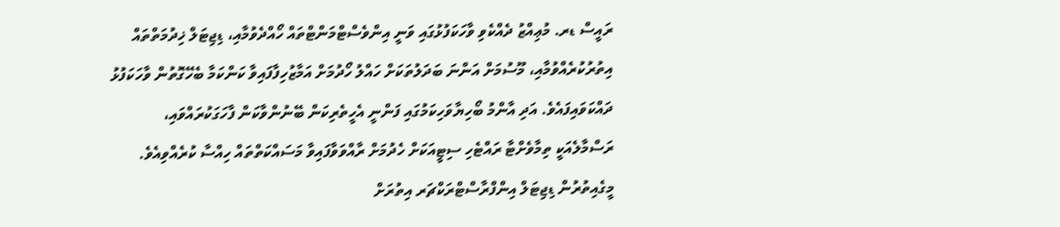ރައީސް ޑރ. މުޢިއްޒު ދެއްކެވި ވާހަކަފުޅުގައި ވަނީ އިންވެސްޓްމަންޓްތައް ހޯއްދެވުމާއި، ޑިޖިޓަލް ޚިދުމަތްތައް އިތުރުކުރެއްވުމާއި، މޫސުމަށް އަންނަ ބަދަލުތަކަށް ހައްލު ހޯދުމަށް އަމާޒުހިފާފައިވާ ކަންކަމާ ބެހޭގޮތުން ވާހަކަފުޅު ދައްކަވައިފައެވެ. އަދި އާންމު ބޯހިޔާވަހިކަމުގައި ފަންނީ އެހީތެރިކަން ބޭނުންވާކަން ފާހަގަކުރައްވައި، ރަސްމާލެއަކީ ތިމާވެށްޓާ ރައްޓެހި ސިޓީއަކަށް ހެދުމަށް ރާއްވަވާފައިވާ މަސައްކަތްތައް ހިއްސާ ކުރެއްވިއެވެ.
މީގެއިތުރުން ޑިޖިޓަލް އިންފްރާސްޓްރަކްޗަރ އިތުރަށް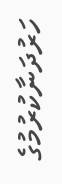ހަރުދަނާކުރުމުގެ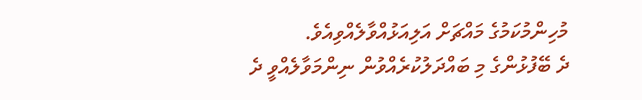މުހިންމުކަމުގެ މައްޗަށް އަލިއަޅުއްވާލެއްވިއެވެ.
ދެ ބޭފުޅުންގެ މި ބައްދަލުކުރެއްވުން ނިންމަވާލެއްވީ ދެ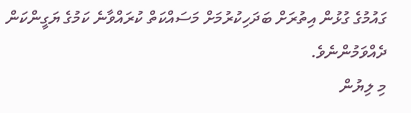ގައުމުގެ ގުޅުން އިތުރަށް ބަދަހިކުރުމަށް މަސައްކަތް ކުރައްވާނެ ކަމުގެ ޔަގީންކަން ދެއްވަމުންނެވެ.
މި ލިޔުން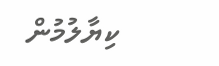ކިޔާލުމުން